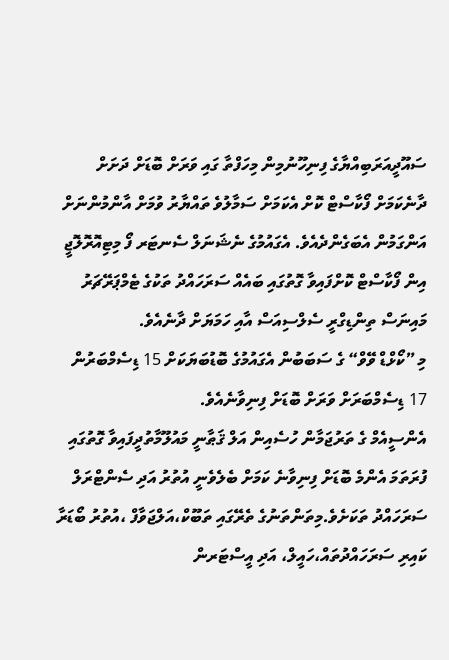ސައޫދީއަރަބިއްޔާގެ ފިނިހޫނުމިން މިހަފްތާ ގައި ވަރަށް ބޮޑަށް ދަށަށް ދާނެކަމަށް ފޯކާސްޓް ކޮށް އެކަމަށް ސަމާލުވެ ތައްޔާރު ވުމަށް އާންމުންނަށް އަންގަމުން އެބަގެންދެއެވެ. އެގައުމުގެ ނެޝަނަލް ސެނޓަރ ފޯ މިޓިއޮރޮލޮޖީ އިން ފޯކާސްޓް ކޮށްފައިވާ ގޮތުގައި ބައެއް ސަރަހައްދު ތަކުގެ ޓެމްޕަރޭޗަރު މައިނަސް ތިންޑިގްރީ ސެލްސިއަސް އާއި ހަމަޔަށް ދާނެއެވެ.
މި ”ކޯޅްޑް ވޭވް“ ގެ ސަބަބުން އެގައުމުގެ ބޮޑުބަޔަކަށް 15 ޑިސެމްބަރުން 17 ޑިސެމްބަރަށް ވަރަށް ބޮޑަށް ފިނިވާނެއެވެ.
އެންސީއެމް ގެ ތަރުޖަމާން ހުސެއިން އަލް ޤަޠާނީ މައުލޫމާތުދީފައިވާ ގޮތުގައި ފުރަތަމަ އެންމެ ބޮޑަށް ފިނިވާނެ ކަމަށް ބެލެވެނީ އުތުރު އަދި ސެންޓްރަލް ސަރަހައްދު ތަކަށެވެ.މިތަންތަނުގެ ތެރޭގައި ތަބޫކް،އަލްޖަވާފް ،އުތުރު ބޯޑަރާ ކައިރި ސަރަހައްދުތައް،ހައީލް، އަދި އީސްޓަރން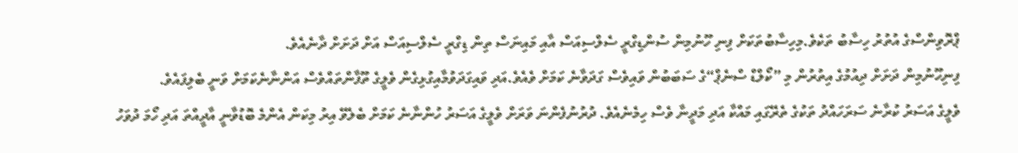ޕްރޮވިންސްގެ އުތުރު ހިސާބު ތަކެވެ.މިހިސާބުތަކަށް ފިނި ހޫނުމިން ސުންޑިގްރީ ސެލްސިއަސް އާއި މައިނަސް ތިން ޑިގްރީ ސެލްސިއަސް އަށް ދަށަށް ދާނެއެވެ.
ފިނިހޫނުމިން ދަށަށް ދިއުމުގެ އިތުރުން މި ”ކޯލްޑް ސްނެޕް“ގެ ސަބަބުން ވައިވެސް ގަދަވާނެ ކަމަށް ވެއެވެ.އަދި ވައިގަދަވުމާއިގުޅިގެން ވެލީގެ ތޫފާންތައްވެސް އަންނާނެކަމަށް ވަނީ ބެލިފައެވެ.
ވެލީގެ އަސަރު ކުރާނެ ސަރަހައްދު ތަކުގެ ތެރޭގައި މައްކާ އަދި މަދީނާ ވެސް ހިމެނެއެވެ. ދުރުނުފެންނަ ވަރަށް ވެލީގެ އަސަރު ހުންނާނެ ކަމަށް ބެލެވޭ އިރު މިކަން އެންމެ ބޮޑުވާނީ އާދީއްތަ އަދި ހޯމަ ދުވަހު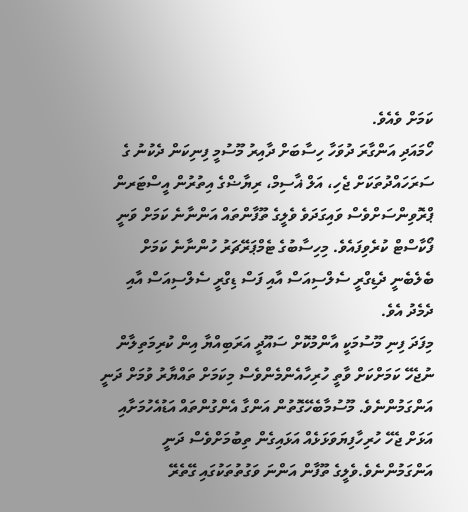ކަމަށް ވެއެވެ.
ހޯމައަދި އަންގާރަ ދުވަހާ ހިސާބަށް ދާއިރު މޫސުމީ ފިނިކަން ދެކުނު ގެ ސަރަހައްދުތަކަށް ޖެހި، އަލް ޣާސިމް، ރިޔާޟްގެ އިތުރުން އީސްޓަރން ޕްރޮވިންސަށްވެސް ވައިގަދަވެ ވެލީގެ ތޫފާންތައް އަންނާނެ ކަމަށް ވަނީ ފޯކާސްޓް ކުރެވިފައެވެ. މިހިސާބުގެ ޓެމްޕަރޭޗަރު ހުންނާނެ ކަމަށް ބެލެބެނީ ދެޑިގްރީ ސެލްސިއަސް އާއި ފަސް ޑިގްރީ ސެލްސިއަސް އާއި ދެމެދު އެވެ.
މިފަދަ ފިނި މޫސުމަކީ އާންމުކޮށް ސައޫދީ އަރަބިއްޔާ އިން ކުރިމަތިލާން ނުޖެހޭ ކަމަށްކަށް ވާތީ ހުރިހާއެންމެންވެސް މިކަމަށް ތައްޔާރު ވުމަށް ދަނީ އަންގަމުންނެވެ. މޫސުމާބެހޭގޮތުން އަންގާ އެންގުންތައް އަޑުއެހުމަށާއި އަޅަށް ޖެހޭ ހުރިހާފިޔަވަޅަޅެއް އަޅައިގެން ތިބުމަށްވެސް ދަނީ އަންގަމުންނެވެ.ވެލީގެ ތޫފާން އަންނަ ވަގުތުތަކުގައި ގޭތެރޭ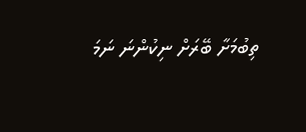ތިބުމަށާ ބޭރަށް ނިކުންނަ ނަމަ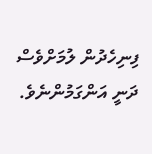ފިނިހެދުން ލުމަށްވެސް ދަނީ އަންގަމުންނެވެ.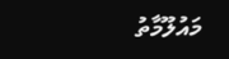މައުލޫމާތު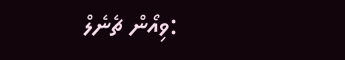:ވިއޯން ޗެނެލް